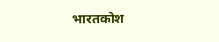भारतकोश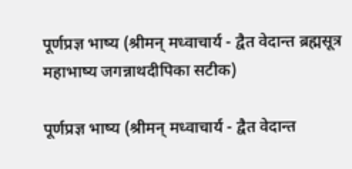पूर्णप्रज्ञ भाष्य (श्रीमन् मध्वाचार्य - द्वैत वेदान्त ब्रह्मसूत्र महाभाष्य जगन्नाथदीपिका सटीक)

पूर्णप्रज्ञ भाष्य (श्रीमन् मध्वाचार्य - द्वैत वेदान्त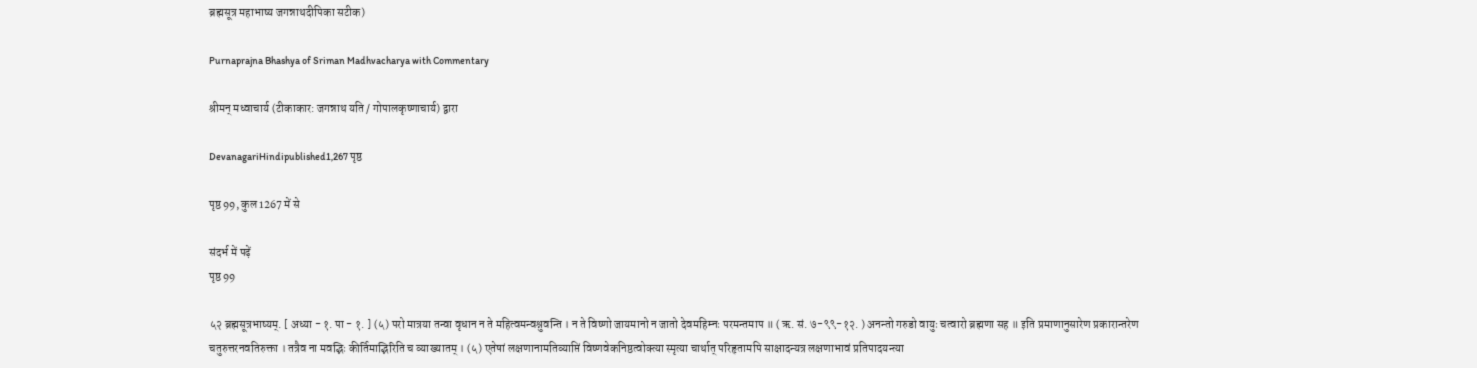ब्रह्मसूत्र महाभाष्य जगन्नाथदीपिका सटीक)

Purnaprajna Bhashya of Sriman Madhvacharya with Commentary

श्रीमन् मध्वाचार्य (टीकाकार: जगन्नाथ यति / गोपालकृष्णाचार्य) द्वारा

DevanagariHindipublished1,267 पृष्ठ

पृष्ठ 99, कुल 1267 में से

संदर्भ में पढ़ें
पृष्ठ 99

५२ ब्रह्मसूत्रभाष्यम्. [ अध्या - १. पा - १. ] (५) परो मात्रया तन्वा वृधान न ते महित्वमन्वश्नुवन्ति । न ते विष्णो जायमानो न जातो देवमहिम्नः परमन्तमाप ॥ ( ऋ. सं. ७-९९-१२. ) अनन्तो गरुडो वायुः चत्वारो ब्रह्मणा सह ॥ इति प्रमाणानुसारेण प्रकारान्तरेण चतुरुत्तरनवतिरुक्ता । तत्रैव ना मवद्भिः कीर्तिमाद्भिरिति च व्याख्यातम् । (५) एतेषां लक्षणानामतिव्याप्तिं विष्णवेकनिष्ठत्वोक्त्या स्मृत्या चार्थात् परिहृतामपि साक्षादन्यत्र लक्षणाभावं प्रतिपादयन्त्या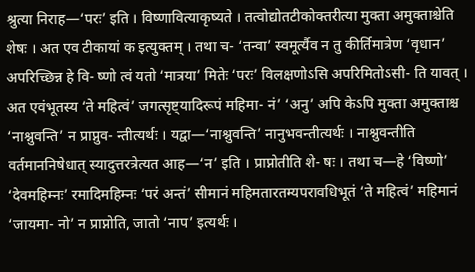श्रुत्या निराह—‘परः’ इति । विष्णावित्याकृष्यते । तत्वोद्योतटीकोक्तरीत्या मुक्ता अमुक्ताश्चेति शेषः । अत एव टीकायां क इत्युक्तम् । तथा च- ‘तन्वा’ स्वमूर्त्यैव न तु कीर्तिमात्रेण ‘वृधान’ अपरिच्छिन्न हे वि- ष्णो त्वं यतो ‘मात्रया’ मितेः ‘परः’ विलक्षणोऽसि अपरिमितोऽसी- ति यावत् । अत एवंभूतस्य ‘ते महित्वं’ जगत्सृष्ट्यादिरूपं महिमा- नं’ ‘अनु’ अपि केऽपि मुक्ता अमुक्ताश्च ‘नाश्नुवन्ति’ न प्राप्नुव- न्तीत्यर्थः । यद्वा—‘नाश्नुवन्ति’ नानुभवन्तीत्यर्थः । नाश्नुवन्तीति वर्तमाननिषेधात् स्यादुत्तरत्रेत्यत आह—‘न’ इति । प्राप्नोतीति शे- षः । तथा च—हे ‘विष्णो’ ‘देवमहिम्नः’ रमादिमहिम्नः ‘परं अन्तं’ सीमानं महिमतारतम्यपरावधिभूतं ‘ते महित्वं’ महिमानं ‘जायमा- नो’ न प्राप्नोति, जातो ‘नाप’ इत्यर्थः ।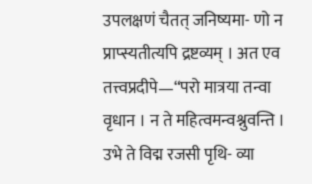उपलक्षणं चैतत् जनिष्यमा- णो न प्राप्स्यतीत्यपि द्रष्टव्यम् । अत एव तत्त्वप्रदीपे—“परो मात्रया तन्वा वृधान । न ते महित्वमन्वश्नुवन्ति । उभे ते विद्म रजसी पृथि- व्या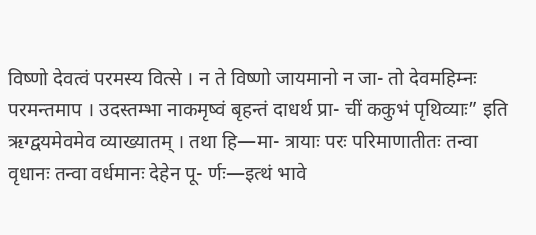विष्णो देवत्वं परमस्य वित्से । न ते विष्णो जायमानो न जा- तो देवमहिम्नः परमन्तमाप । उदस्तम्भा नाकमृष्वं बृहन्तं दाधर्थ प्रा- चीं ककुभं पृथिव्याः” इति ऋग्द्वयमेवमेव व्याख्यातम् । तथा हि—मा- त्रायाः परः परिमाणातीतः तन्वा वृधानः तन्वा वर्धमानः देहेन पू- र्णः—इत्थं भावे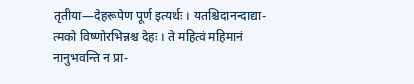तृतीया—देहरूपेण पूर्ण इत्यर्थः । यतश्चिदानन्दाद्या- त्मको विष्णोरभिन्नश्च देहः । ते महित्वं महिमानं नानुभवन्ति न प्रा-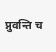प्नुवन्ति च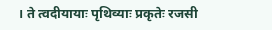। ते त्वदीयायाः पृथिव्याः प्रकृतेः रजसी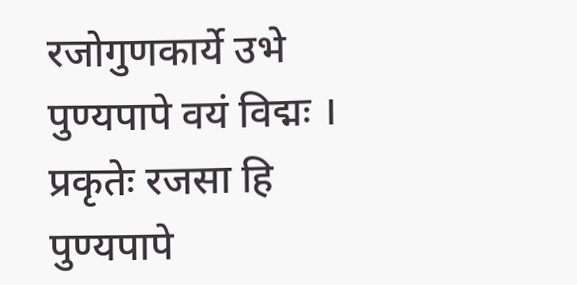रजोगुणकार्ये उभे पुण्यपापे वयं विद्मः । प्रकृतेः रजसा हि पुण्यपापे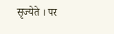सृज्येते । पर